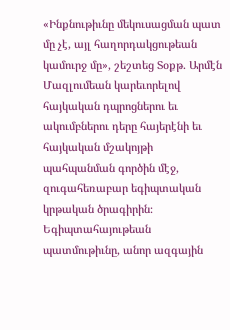«Ինքնութիւնը մեկուսացման պատ մը չէ, այլ հաղորդակցութեան կամուրջ մը», շեշտեց Տօքթ. Արմէն Մազլումեան կարեւորելով հայկական դպրոցներու եւ ակումբներու դերը հայերէնի եւ հայկական մշակոյթի պահպանման գործին մէջ, զուգահեռաբար եգիպտական կրթական ծրագիրին։
Եգիպտահայութեան պատմութիւնը, անոր ազգային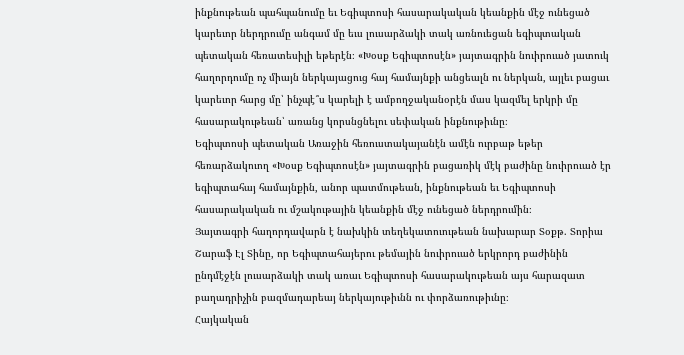ինքնութեան պահպանումը եւ Եգիպտոսի հասարակական կեանքին մէջ ունեցած կարեւոր ներդրումը անգամ մը եւս լուսարձակի տակ առնուեցան եգիպտական պետական հեռատեսիլի եթերէն։ «Խօսք Եգիպտոսէն» յայտագրին նուիրուած յատուկ հաղորդումը ոչ միայն ներկայացուց հայ համայնքի անցեալն ու ներկան, այլեւ բացաւ կարեւոր հարց մը՝ ինչպէ՞ս կարելի է ամբողջականօրէն մաս կազմել երկրի մը հասարակութեան՝ առանց կորսնցնելու սեփական ինքնութիւնը։
Եգիպտոսի պետական Առաջին հեռուստակայանէն ամէն ուրբաթ եթեր հեռարձակուող «Խօսք Եգիպտոսէն» յայտագրին բացառիկ մէկ բաժինը նուիրուած էր եգիպտահայ համայնքին, անոր պատմութեան, ինքնութեան եւ Եգիպտոսի հասարակական ու մշակութային կեանքին մէջ ունեցած ներդրումին։
Յայտագրի հաղորդավարն է նախկին տեղեկատուութեան նախարար Տօքթ. Տորիա Շարաֆ Էլ Տինը, որ Եգիպտահայերու թեմային նուիրուած երկրորդ բաժինին ընդմէջէն լուսարձակի տակ առաւ Եգիպտոսի հասարակութեան այս հարազատ բաղադրիչին բազմադարեայ ներկայութիւնն ու փորձառութիւնը։
Հայկական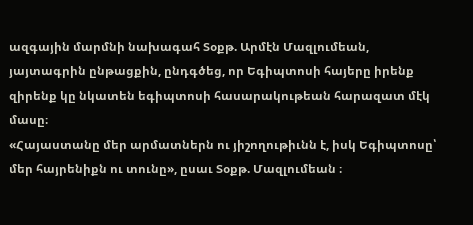ազգային մարմնի նախագահ Տօքթ. Արմէն Մազլումեան, յայտագրին ընթացքին, ընդգծեց, որ Եգիպտոսի հայերը իրենք զիրենք կը նկատեն եգիպտոսի հասարակութեան հարազատ մէկ մասը։
«Հայաստանը մեր արմատներն ու յիշողութիւնն է, իսկ Եգիպտոսը՝ մեր հայրենիքն ու տունը», ըսաւ Տօքթ. Մազլումեան ։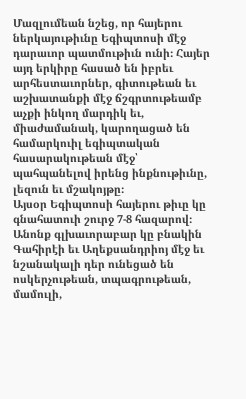Մազլումեան նշեց, որ հայերու ներկայութիւնը Եգիպտոսի մէջ դարաւոր պատմութիւն ունի։ Հայեր այդ երկիրը հասած են իբրեւ արհեստաւորներ, գիտութեան եւ աշխատանքի մէջ ճշգրտութեամբ աչքի ինկող մարդիկ եւ, միաժամանակ, կարողացած են համարկուիլ եգիպտական հասարակութեան մէջ՝ պահպանելով իրենց ինքնութիւնը, լեզուն եւ մշակոյթը։
Այսօր Եգիպտոսի հայերու թիւը կը գնահատուի շուրջ 7-8 հազարով։ Անոնք գլխաւորաբար կը բնակին Գահիրէի եւ Աղեքսանդրիոյ մէջ եւ նշանակալի դեր ունեցած են ոսկերչութեան, տպագրութեան, մամուլի,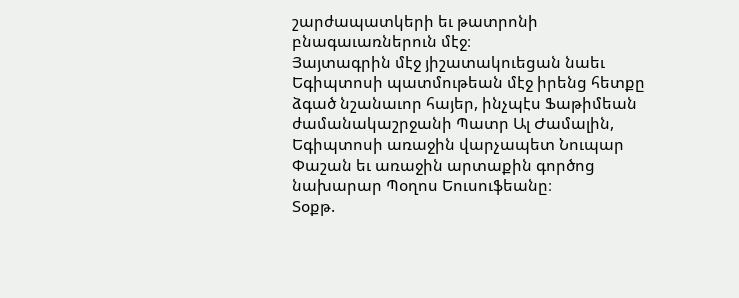շարժապատկերի եւ թատրոնի բնագաւառներուն մէջ։
Յայտագրին մէջ յիշատակուեցան նաեւ Եգիպտոսի պատմութեան մէջ իրենց հետքը ձգած նշանաւոր հայեր, ինչպէս Ֆաթիմեան ժամանակաշրջանի Պատր Ալ Ժամալին, Եգիպտոսի առաջին վարչապետ Նուպար Փաշան եւ առաջին արտաքին գործոց նախարար Պօղոս Եուսուֆեանը։
Տօքթ.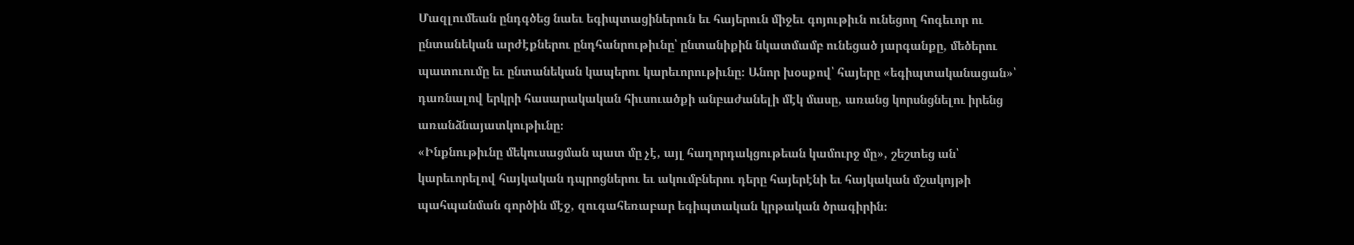Մազլումեան ընդգծեց նաեւ եգիպտացիներուն եւ հայերուն միջեւ գոյութիւն ունեցող հոգեւոր ու ընտանեկան արժէքներու ընդհանրութիւնը՝ ընտանիքին նկատմամբ ունեցած յարգանքը, մեծերու պատուումը եւ ընտանեկան կապերու կարեւորութիւնը։ Անոր խօսքով՝ հայերը «եգիպտականացան»՝ դառնալով երկրի հասարակական հիւսուածքի անբաժանելի մէկ մասը, առանց կորսնցնելու իրենց առանձնայատկութիւնը։
«Ինքնութիւնը մեկուսացման պատ մը չէ, այլ հաղորդակցութեան կամուրջ մը», շեշտեց ան՝ կարեւորելով հայկական դպրոցներու եւ ակումբներու դերը հայերէնի եւ հայկական մշակոյթի պահպանման գործին մէջ, զուգահեռաբար եգիպտական կրթական ծրագիրին։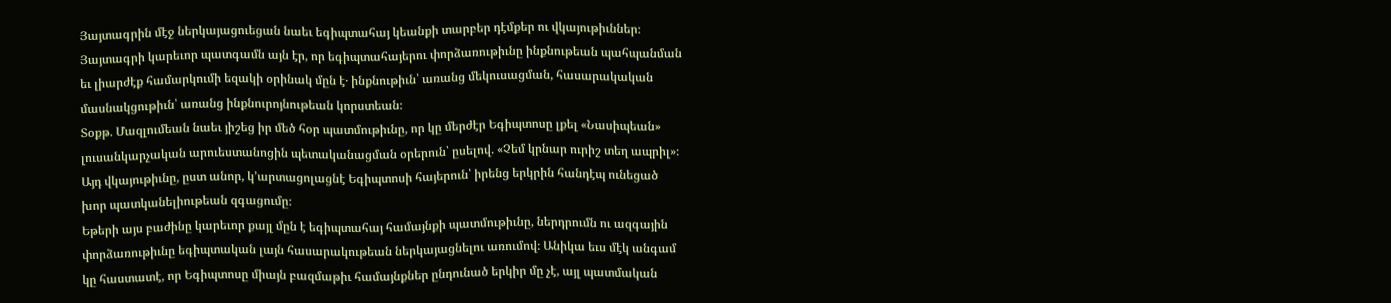Յայտագրին մէջ ներկայացուեցան նաեւ եգիպտահայ կեանքի տարբեր դէմքեր ու վկայութիւններ։
Յայտագրի կարեւոր պատգամն այն էր, որ եգիպտահայերու փորձառութիւնը ինքնութեան պահպանման եւ լիարժէք համարկումի եզակի օրինակ մըն է․ ինքնութիւն՝ առանց մեկուսացման, հասարակական մասնակցութիւն՝ առանց ինքնուրոյնութեան կորստեան։
Տօքթ. Մազլումեան նաեւ յիշեց իր մեծ հօր պատմութիւնը, որ կը մերժէր Եգիպտոսը լքել «Նասիպեան» լուսանկարչական արուեստանոցին պետականացման օրերուն՝ ըսելով. «Չեմ կրնար ուրիշ տեղ ապրիլ»։ Այդ վկայութիւնը, ըստ անոր, կ՚արտացոլացնէ Եգիպտոսի հայերուն՝ իրենց երկրին հանդէպ ունեցած խոր պատկանելիութեան զգացումը։
Եթերի այս բաժինը կարեւոր քայլ մըն է եգիպտահայ համայնքի պատմութիւնը, ներդրումն ու ազգային փորձառութիւնը եգիպտական լայն հասարակութեան ներկայացնելու առումով։ Անիկա եւս մէկ անգամ կը հաստատէ, որ Եգիպտոսը միայն բազմաթիւ համայնքներ ընդունած երկիր մը չէ, այլ պատմական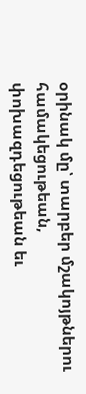օրինակ մը՝ տարբեր մշակոյթներու համակեցութեան, փոխազդեցութեան եւ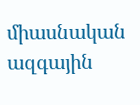միասնական ազգային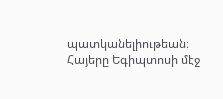պատկանելիութեան։
Հայերը Եգիպտոսի մէջ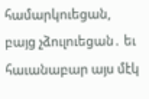համարկուեցան, բայց չձուլուեցան․ եւ հաւանաբար այս մէկ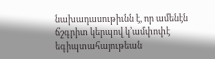նախադասութիւնն է, որ ամենէն ճշգրիտ կերպով կ՚ամփոփէ եգիպտահայութեան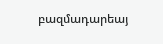բազմադարեայ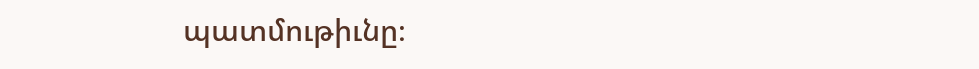պատմութիւնը։